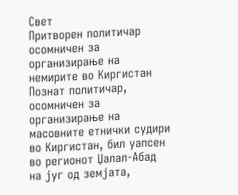Свет
Притворен политичар осомничен за организирање на немирите во Киргистан
Познат политичар, осомничен за организирање на масовните етнички судири во Киргистан, бил уапсен во регионот Џалал-Абад на југ од земјата,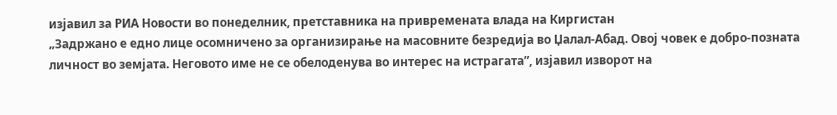изјавил за РИА Новости во понеделник, претставника на привремената влада на Киргистан
„Задржано е едно лице осомничено за организирање на масовните безредија во Џалал-Абад. Овој човек е добро-позната личност во земјата. Неговото име не се обелоденува во интерес на истрагата”, изјавил изворот на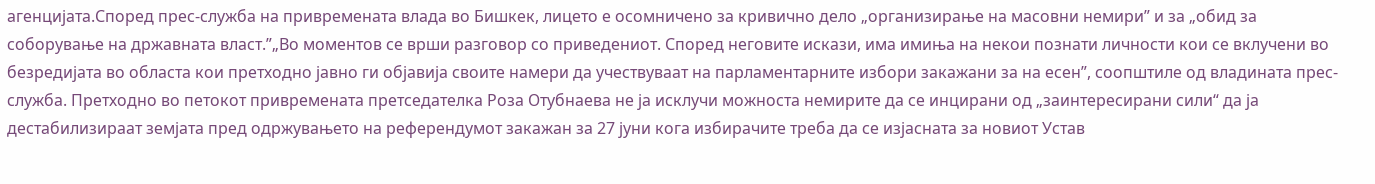агенцијата.Според прес-служба на привремената влада во Бишкек, лицето е осомничено за кривично дело „организирање на масовни немири” и за „обид за соборување на државната власт.”„Во моментов се врши разговор со приведениот. Според неговите искази, има имиња на некои познати личности кои се вклучени во безредијата во областа кои претходно јавно ги објавија своите намери да учествуваат на парламентарните избори закажани за на есен”, соопштиле од владината прес-служба. Претходно во петокот привремената претседателка Роза Отубнаева не ја исклучи можноста немирите да се инцирани од „заинтересирани сили“ да ја дестабилизираат земјата пред одржувањето на референдумот закажан за 27 јуни кога избирачите треба да се изјасната за новиот Устав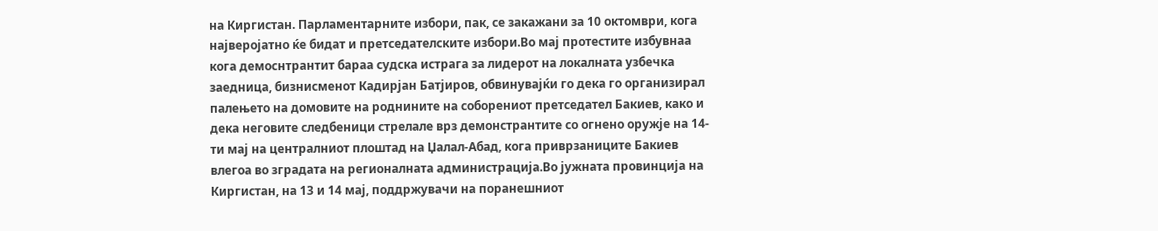на Киргистан. Парламентарните избори, пак, се закажани за 10 октомври, кога најверојатно ќе бидат и претседателските избори.Во мај протестите избувнаа кога демоснтрантит бараа судска истрага за лидерот на локалната узбечка заедница, бизнисменот Кадирјан Батјиров, обвинувајќи го дека го организирал палењето на домовите на роднините на соборениот претседател Бакиев, како и дека неговите следбеници стрелале врз демонстрантите со огнено оружје на 14-ти мај на централниот плоштад на Џалал-Абад, кога приврзаниците Бакиев влегоа во зградата на регионалната администрација.Во јужната провинција на Киргистан, на 13 и 14 мај, поддржувачи на поранешниот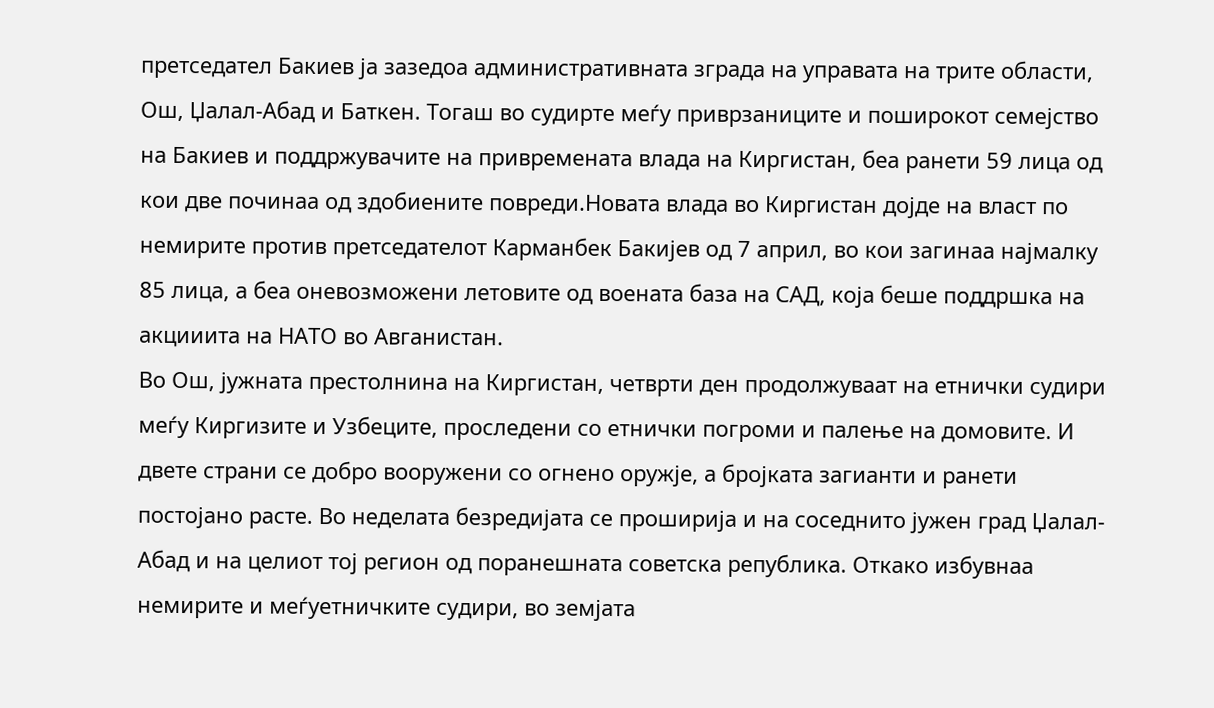претседател Бакиев ја зазедоа административната зграда на управата на трите области, Ош, Џалал-Абад и Баткен. Тогаш во судирте меѓу приврзаниците и поширокот семејство на Бакиев и поддржувачите на привремената влада на Киргистан, беа ранети 59 лица од кои две починаа од здобиените повреди.Новата влада во Киргистан дојде на власт по немирите против претседателот Карманбек Бакијев од 7 април, во кои загинаа најмалку 85 лица, а беа оневозможени летовите од воената база на САД, која беше поддршка на акцииита на НАТО во Авганистан.
Во Ош, јужната престолнина на Киргистан, четврти ден продолжуваат на етнички судири меѓу Киргизите и Узбеците, проследени со етнички погроми и палење на домовите. И двете страни се добро вооружени со огнено оружје, а бројката загианти и ранети постојано расте. Во неделата безредијата се проширија и на соседнито јужен град Џалал-Абад и на целиот тој регион од поранешната советска република. Откако избувнаа немирите и меѓуетничките судири, во земјата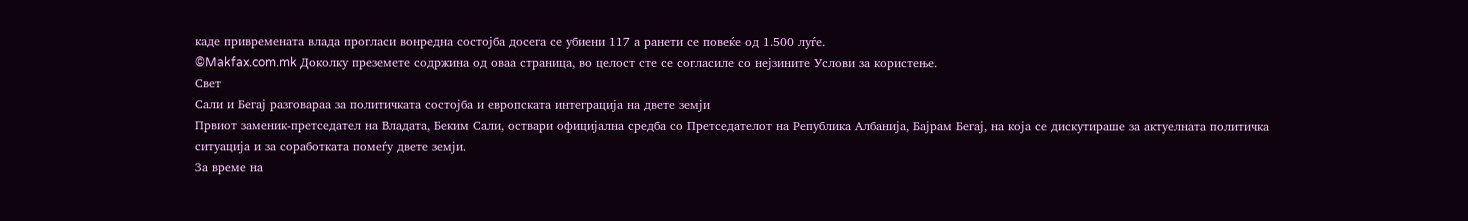каде привремената влада прогласи вонредна состојба досега се убиени 117 а ранети се повеќе од 1.500 луѓе.
©Makfax.com.mk Доколку преземете содржина од оваа страница, во целост сте се согласиле со нејзините Услови за користење.
Свет
Сали и Бегај разговараа за политичката состојба и европската интеграција на двете земји
Првиот заменик‑претседател на Владата, Беким Сали, оствари официјална средба со Претседателот на Република Албанија, Бајрам Бегај, на која се дискутираше за актуелната политичка ситуација и за соработката помеѓу двете земји.
За време на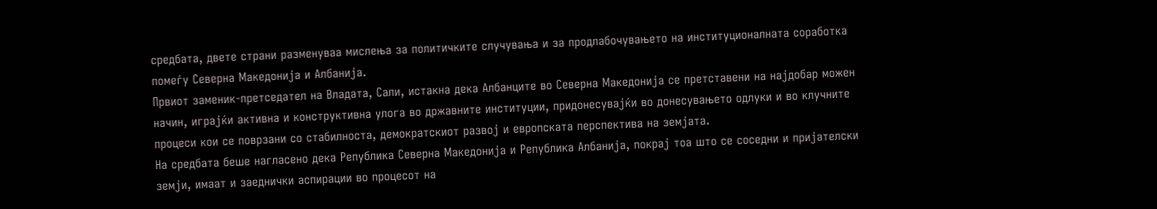средбата, двете страни разменуваа мислења за политичките случувања и за продлабочувањето на институционалната соработка помеѓу Северна Македонија и Албанија.
Првиот заменик‑претседател на Владата, Сали, истакна дека Албанците во Северна Македонија се претставени на најдобар можен начин, играјќи активна и конструктивна улога во државните институции, придонесувајќи во донесувањето одлуки и во клучните процеси кои се поврзани со стабилноста, демократскиот развој и европската перспектива на земјата.
На средбата беше нагласено дека Република Северна Македонија и Република Албанија, покрај тоа што се соседни и пријателски земји, имаат и заеднички аспирации во процесот на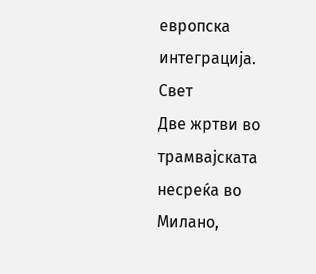европска интеграција.
Свет
Две жртви во трамвајската несреќа во Милано,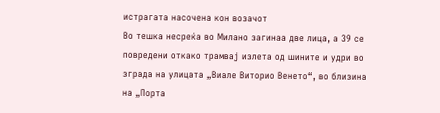истрагата насочена кон возачот
Во тешка несреќа во Милано загинаа две лица, а 39 се повредени откако трамвај излета од шините и удри во зграда на улицата „Виале Виторио Венето“, во близина на „Порта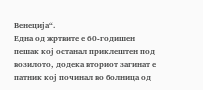Венеција“.
Една од жртвите е 60-годишен пешак кој останал приклештен под возилото, додека вториот загинат е патник кој починал во болница од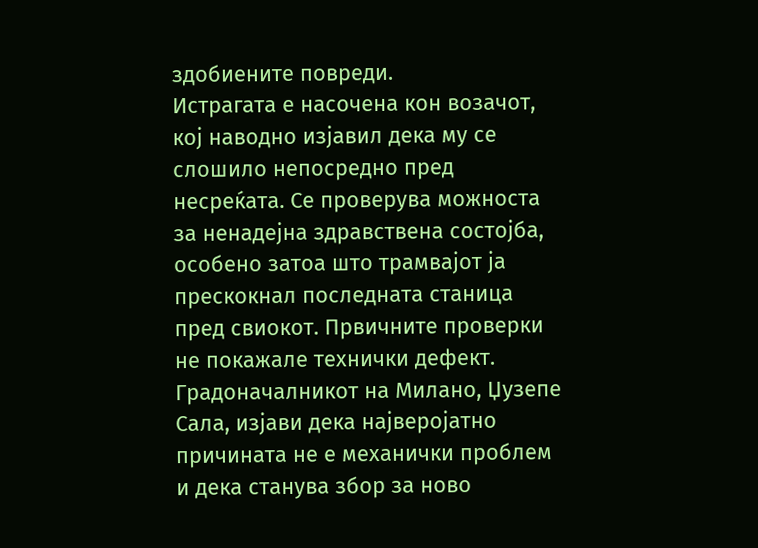здобиените повреди.
Истрагата е насочена кон возачот, кој наводно изјавил дека му се слошило непосредно пред несреќата. Се проверува можноста за ненадејна здравствена состојба, особено затоа што трамвајот ја прескокнал последната станица пред свиокот. Првичните проверки не покажале технички дефект.
Градоначалникот на Милано, Џузепе Сала, изјави дека најверојатно причината не е механички проблем и дека станува збор за ново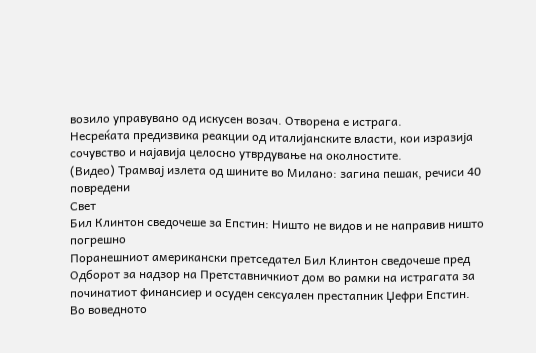возило управувано од искусен возач. Отворена е истрага.
Несреќата предизвика реакции од италијанските власти, кои изразија сочувство и најавија целосно утврдување на околностите.
(Видео) Трамвај излета од шините во Милано: загина пешак, речиси 40 повредени
Свет
Бил Клинтон сведочеше за Епстин: Ништо не видов и не направив ништо погрешно
Поранешниот американски претседател Бил Клинтон сведочеше пред Одборот за надзор на Претставничкиот дом во рамки на истрагата за починатиот финансиер и осуден сексуален престапник Џефри Епстин.
Во воведното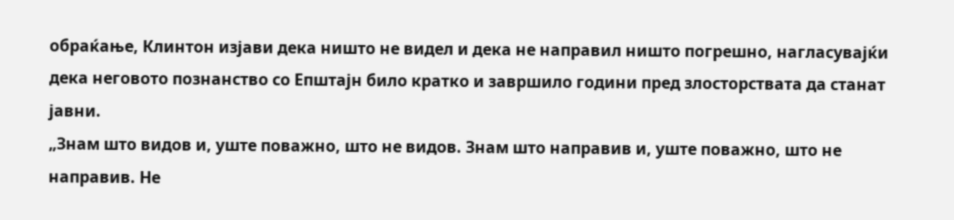обраќање, Клинтон изјави дека ништо не видел и дека не направил ништо погрешно, нагласувајќи дека неговото познанство со Епштајн било кратко и завршило години пред злосторствата да станат јавни.
„Знам што видов и, уште поважно, што не видов. Знам што направив и, уште поважно, што не направив. Не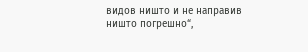видов ништо и не направив ништо погрешно“,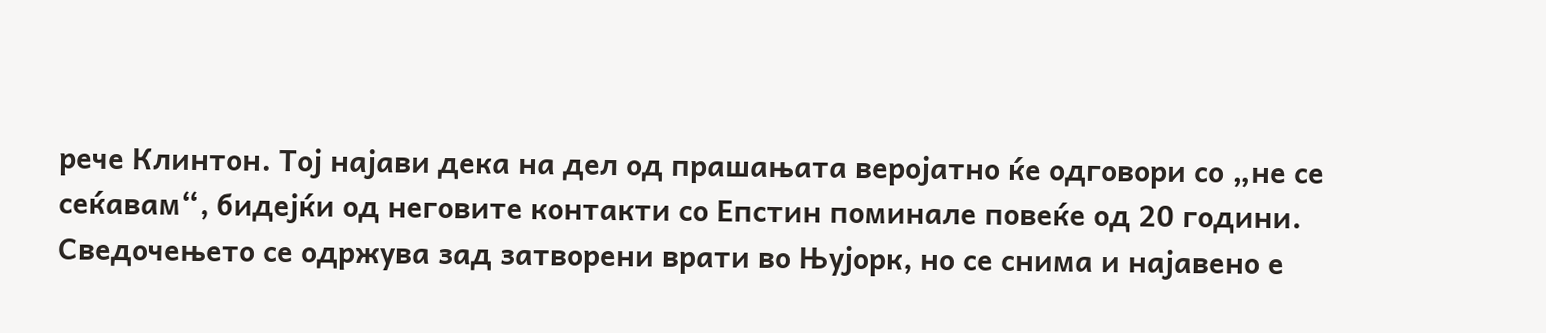рече Клинтон. Тој најави дека на дел од прашањата веројатно ќе одговори со „не се сеќавам“, бидејќи од неговите контакти со Епстин поминале повеќе од 20 години.
Сведочењето се одржува зад затворени врати во Њујорк, но се снима и најавено е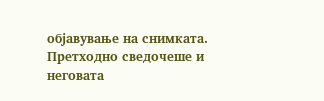објавување на снимката. Претходно сведочеше и неговата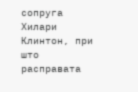сопруга Хилари Клинтон, при што расправата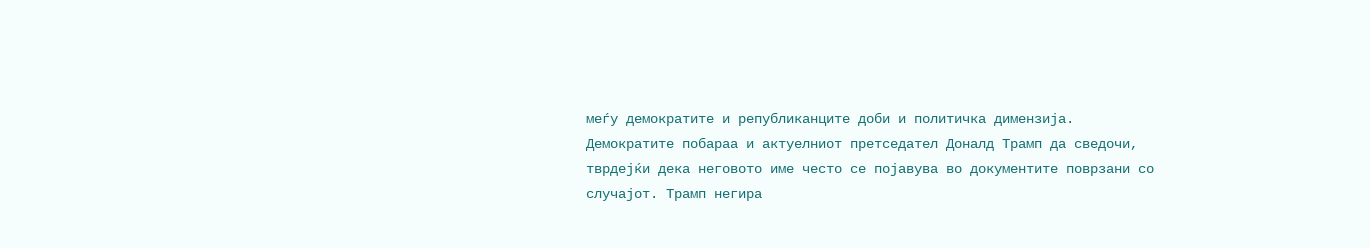меѓу демократите и републиканците доби и политичка димензија.
Демократите побараа и актуелниот претседател Доналд Трамп да сведочи, тврдејќи дека неговото име често се појавува во документите поврзани со случајот. Трамп негира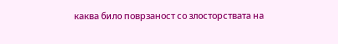каква било поврзаност со злосторствата на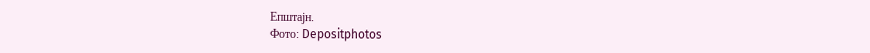Епштајн.
Фото: Depositphotos